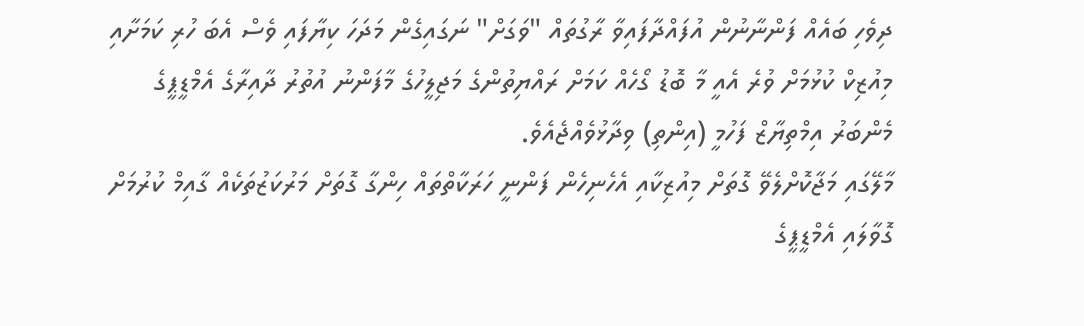ދިވެހި ބައެއް ފަންނާނުން އުފައްދާފައިވާ ރާގުތައް "ވަގަށް" ނަގައިގެން މަދަހަ ކިޔާފައި ވެސް އެބަ ހުރި ކަމަށާއި މިއުޒިކް ކުޅުމަށް ވުރެ އެއީ މާ ބޮޑު ގޯހެއް ކަމަށް ރައްޔިތުންގެ މަޖިލީހުގެ މާފަންނު އުތުރު ދާއިރާގެ އެމްޑީޕީގެ މެންބަރު އިމްތިޔާޒް ފަހުމީ (އިންތި) ވިދާޅުވެއްޖެއެވެ.
މާލޭގައި މަޖާކޮށްލެވޭ ގޮތަށް މިއުޒިކާއި އެހެނިހެން ފަންނީ ހަރަކާތްތައް ހިންގާ ގޮތަށް މަރުކަޒުތަކެއް ގާއިމް ކުރުމަށް ގޮވާލައި އެމްޑީޕީގެ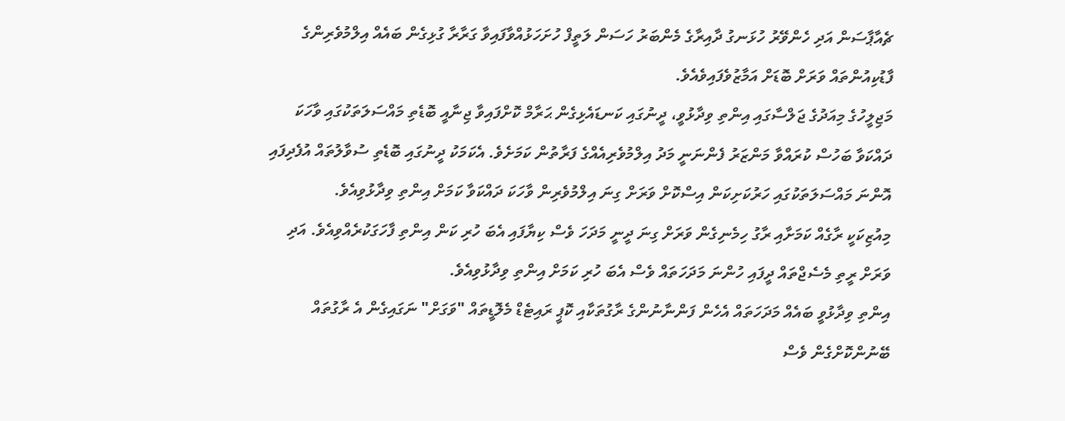ޗެއާޕާސަން އަދި ހެންވޭރު ހުޅަނގު ދާއިރާގެ މެންބަރު ހަސަން ލަތީފް ހުށަހަޅުއްވާފައިވާ ގަރާރާ ގުޅިގެން ބައެއް އިލްމުވެރިންގެ ފާޑުކިއުންތައް ވަރަށް ބޮޑަށް އަމާޒުވެފައިވެއެވެ.
މަޖިލީހުގެ މިއަދުގެ ޖަލްސާގައި އިންތި ވިދާޅުވީ، ދީނުގައި ކަނޑައެޅިގެން ޙަރާމް ކޮށްފައިވާ ޖިނާއީ ބޮޑެތި މައްސަލަތަކުގައި ވާހަކަ ދައްކަވާ ބަހުސް ކުރައްވާ މަންޒަރު ފެންނަނީ މަދު އިލްމުވެރިއެއްގެ ފަރާތުން ކަމަށެވެ. އެކަމަކު ދީނުގައި ބޮޑެތި ސުވާލުތައް އުފެދިފައި އޮންނަ މައްސަލަތަކުގައި ހަރުކަށިކަން އިސްކޮށް ވަރަށް ގިނަ އިލްމުވެރިން ވާހަކަ ދައްކަވާ ކަމަށް އިންތި ވިދާޅުވިއެވެ.
މިއުޒިކަކީ ރާގެއް ކަމަށާއި ރާގު ހިމެނިގެން ވަރަށް ގިނަ ދީނީ މަދަހަ ވެސް ކިޔާފައި އެބަ ހުރި ކަން އިންތި ފާހަގަކުރެއްވިއެވެ. އަދި ވަރަށް ރީތި މެސެޖްތައް ދީފައި ހުންނަ މަދަހަތައް ވެސް އެބަ ހުރި ކަމަށް އިންތި ވިދާޅުވިއެވެ.
އިންތި ވިދާޅުވީ ބައެއް މަދަހަތައް އެހެން ފަންނާނުންގެ ރާގުތަކާއި ކޮޕީ ރައިޓެޑް މެލޮޑީތައް "ވަގަށް" ނަގައިގެން އެ ރާގުތައް ބޭނުންކޮށްގެން ވެސް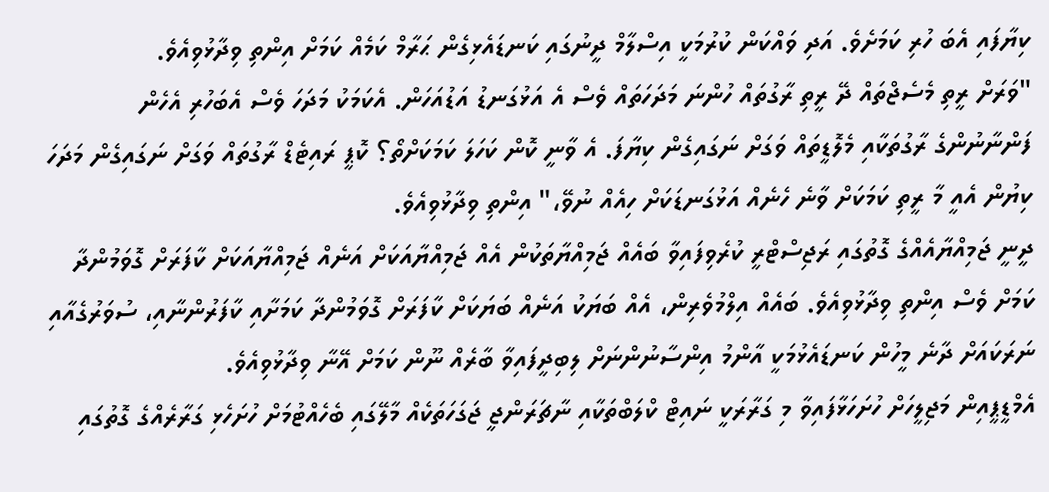ކިޔާފައި އެބަ ހުރި ކަމަށެވެ. އަދި ވައްކަން ކުރުމަކީ އިސްލާމް ދީނުގައި ކަނޑައެޅިގެން ޙަރާމް ކަމެއް ކަމަށް އިންތި ވިދާޅުވިއެވެ.
"ވަރަށް ރީތި މެސެޖްތައް ދޭ ރީތި ރާގުތައް ހުންނަ މަދަހަތައް ވެސް އެ އަޅުގަނޑު އަޑުއަހަން. އެކަމަކު މަދަހަ ވެސް އެބަހުރި އެހެން ފަންނާނުންގެ ރާގުތަކާއި މެލޮޑީތައް ވަގަށް ނަގައިގެން ކިޔާފަ. އެ ވާނީ ކޮން ކަހަލަ ކަމަކަށްތޯ؟ ކޮޕީ ރައިޓެޑް ރާގުތައް ވަގަށް ނަގައިގެން މަދަހަ ކިޔުން އެއީ މާ ރީތި ކަމަކަށް ވާނެ ހެނެއް އަޅުގަނޑަކަށް ހިއެއް ނުވޭ،" އިންތި ވިދާޅުވިއެވެ.
ދީނީ ޖަމިއްޔާއެއްގެ ގޮތުގައި ރަޖިސްޓްރީ ކުރެވިފައިވާ ބައެއް ޖަމިއްޔާތަކުން އެއް ޖަމިއްޔާއަކަށް އަނެއް ޖަމިއްޔާއަކަށް ކާފަރަށް ގޮވަމުންދާ ކަމަށް ވެސް އިންތި ވިދާޅުވިއެވެ. ބައެއް އިލްމުވެރިން، އެއް ބަޔަކު އަނެއް ބަޔަކަށް ކާފަރަށް ގޮވަމުންދާ ކަމަށާއި ކާފަރުންނާއި، ސުވަރުގެއާއި ނަރަކައަށް ދާނެ މީހުން ކަނޑައެޅުމަކީ އާންމު އިންސާނުންނަށް ލިބިދީފައިވާ ބާރެއް ނޫން ކަމަށް އޭނާ ވިދާޅުވިއެވެ.
އެމްޑީޕީއިން މަޖިލީހަށް ހުށަހަޅާފައިވާ މި ގަރާރަކީ ނައިޓް ކްލަބްތަކާއި ނާޗަރަންޖީ ޖަގަހަތަކެއް މާލޭގައި ބެހެއްޓުމަށް ހުށަހެޅި ގަރާރެއްގެ ގޮތުގައި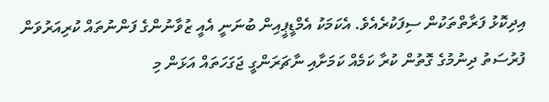އިދިކޮޅު ފަރާތްތަކުން ސިފަކުރެއެވެ. އެކަމަކު އެމްޑީޕީއިން ބުނަނީ އެއީ ޒުވާނުންގެ ފަންނުތައް ކުރިއަރުވަން ފުރުސަތު ދިނުމުގެ ގޮތުން ކުރާ ކަމެއް ކަމަށާއި ނާޗަރަންގީ ޖަގަހަތައް އަޅަން މި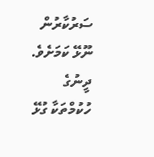ސަރުކާރުން ނޫޅޭ ކަމަށެވެ.
ދީނުގެ ހުކުމްތަކާ ގުޅޭ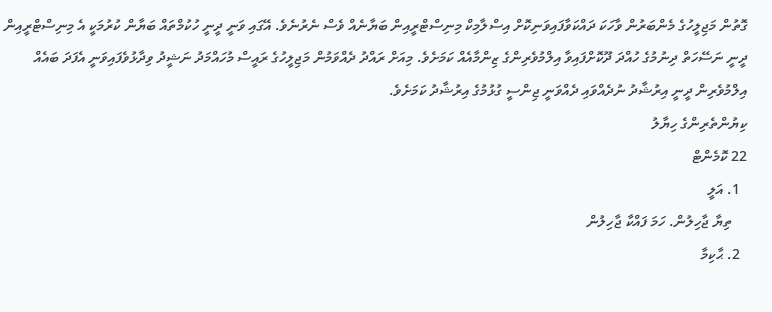ގޮތުން މަޖިލީހުގެ މެންބަރުން ވާހަކަ ދައްކަވާފައިވަނިކޮށް އިސްލާމިކް މިނިސްޓްރީއިން ބަޔާނެއް ވެސް ނެރުނެވެ. އޭގައި ވަނީ ދީނީ ހުކުމްތައް ބަޔާން ކުރުމަކީ އެ މިނިސްޓްރީއިން ދީނީ ނަސޭހަތް ދިނުމުގެ ހުއްދަ ދޫކޮށްފައިވާ އިލްމުވެރިންގެ ޒިންމާއެއް ކަމަށެވެ. މިއަށް ރައްދު ދެއްވަމުން މަޖިލީހުގެ ރައީސް މުހައްމަދު ނަޝީދު ވިދާޅުވެފައިވަނީ އެފަދަ ބައެއް އިލްމުވެރިން ދީނީ އިރުޝާދު ނުދެއްވައި ދެއްވަނީ ޖިންސީ ގުޅުމުގެ އިރުޝާދު ކަމަށެވެ.
ކިޔުންތެރިންގެ ހިޔާލު
22 ކޮމެންޓް
  1. އަލީ
    ތިޔާ ޖާހިލުން. ހަމަ ފައްކާ ޖާހިލުން
  2. ޙާކިމާ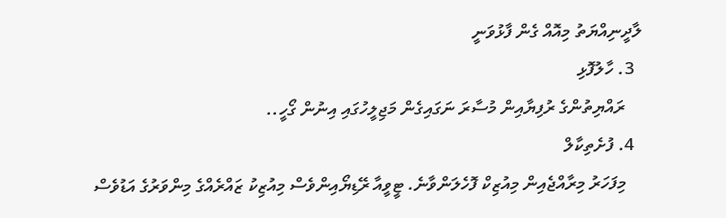ލާދީނިއްޔަތު މިއޮއް ގެން ފާޅުވަނީ
  3. ހާލުފޮޅި
    ރައްޔިތުންގެ ރުފިޔާއިން މުސާރަ ނަގައިގެން މަޖިލީހުގައި އިނުން ގޯހީ..
  4. ފުށެތިކާލް
    މިފަހަރު މިރާއްޖެއިން މިއުޒިކް ފޮހެލަންވާނެ. ޓީވީއާ ރޭޑިޔޯއިންވެސް މިއުޒިކު ޒައްރެއްގެ މިންވަރުގެ އަޑުވެސް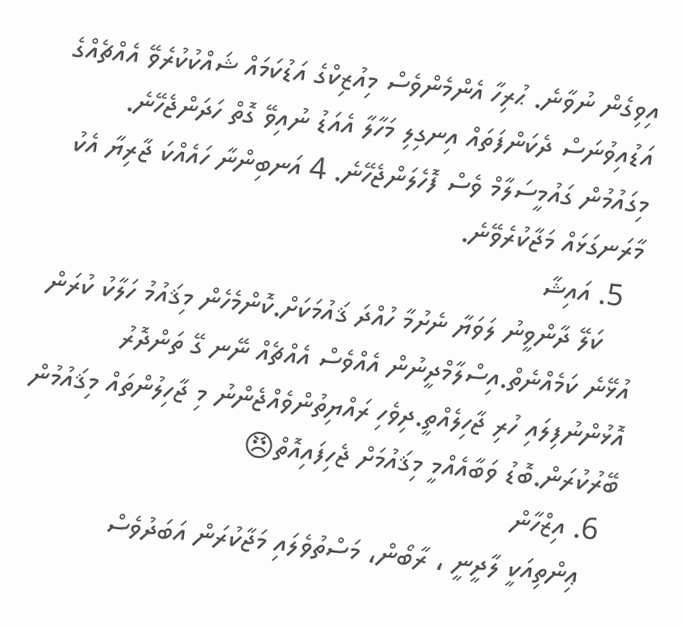އިވިގެން ނުވާނެ. ޙުރިހާ އެންމެންވެސް މިއުޒިކްގެ އަޑުކަމައް ޝައްކުކުރެވޭ އެއްޗެއްގެ އަޑުއިވުނަސް ދެކަންފަތައް އިނގިލި މަހާލާ އެއަޑު ނުއިވޭ ގޮތް ހަދަންޖެހޭނެ. މިގައުމުން ގައުމީސަލާމް ވެސް ފޮހެލަންޖެހޭނެ. 4 އަނބިންނާ ހައެއްކަ ޖާރިޔާ އެކު މާރަނގަޅައް މަޖާކުރެވޭނެ.
  5. އައިޝާ
    ކަލޭ ދާންވީނު ލަވަޔާ ނެށުމާ ހުއްދަ ޤައުމަކަށް.ކޮންމެހެން މިޤައުމު ހަލާކު ކުރަން އުޅޭނެ ކަމެއްނެތް.އިސްލާމްދީނުން އެއްވެސް އެއްޗެއް ނޭނ ގޭ ތަންދޮރު އޮޅުންނުފިލައި ހުރި ޖާހިލެއްތީ.ދިވެހި ރައްޔިތުންވެއްޖެންނު މި ޖާހިލުންތައް މިޤައުމުން ބޭރުކުރަން.ބޮޑު ވަބާއެއްމީ މިޤައުމަށް ޖެހިފައިއޮތް😠
  6. އިޒްހާން
    ޢިންތިއަކީ ލާދީނީ ، ރާބޯން، މަސްތުވެލައި މަޖާކުރަން އަބަދުވެސް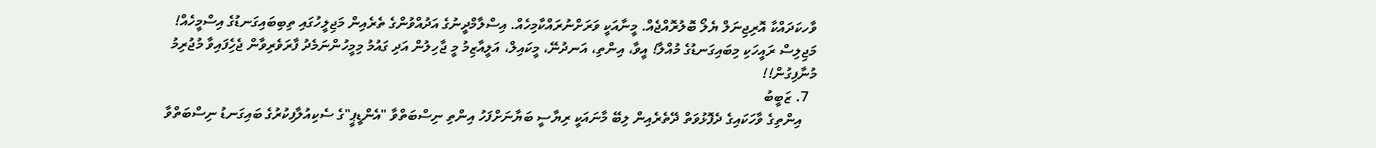ވާހކަދައްކާ އޮރިޖިނަލް ޔެލޯ ބޮލުރޮއްޖެއް. މީނާއަކީ ވަރަށްނުރައްކާމިހެއް. އިސްލާމްދީނުގެ އަދުއްވުންގެ ތެރެއިން މަޖިލީހުގައި ތިބިބައިގަނޑުގެ އިސްމީހެއް! މަޖިލިސް ރައީހަކި މިބައިގަނޑުގެ މުއްލާ! އީވާ، އިންތި، އަނދުނޭ، މީކައިލް، އަލީއާޒިމު މީ ޖާހިލުން އަދި ގައުމު މިމީހުންނަމެދު ފާރަވެރިވާން ޖެހެިފައިވާ މުޖުރިމު މުނާފިގުން!!
  7. ޒަބީބު
    އިންތިގެ ވާހަކައިގެ ދެފޮޅުވަތް ދޭތެރެއިން ލިބޭ މާނައަކީ ރިޔާސީ ބަޔާނަށްފަހު އިންތި ނިސްބަތްވާ "އެންޑީޕީ"ގެ ސެކިއުލާފިކުރުގެ ބައިގަނޑު ނިސްބަތްވާ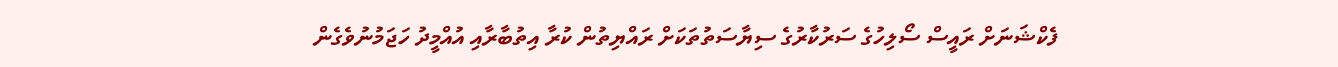ފެކްޝަނަށް ރައީސް ސޯލިހުގެ ސަރުކާރުގެ ސިޔާސަތުތަކަށް ރައްޔިތުން ކުރާ އިތުބާރާއި އުއްމީދު ހަޖަމުނުވެގެން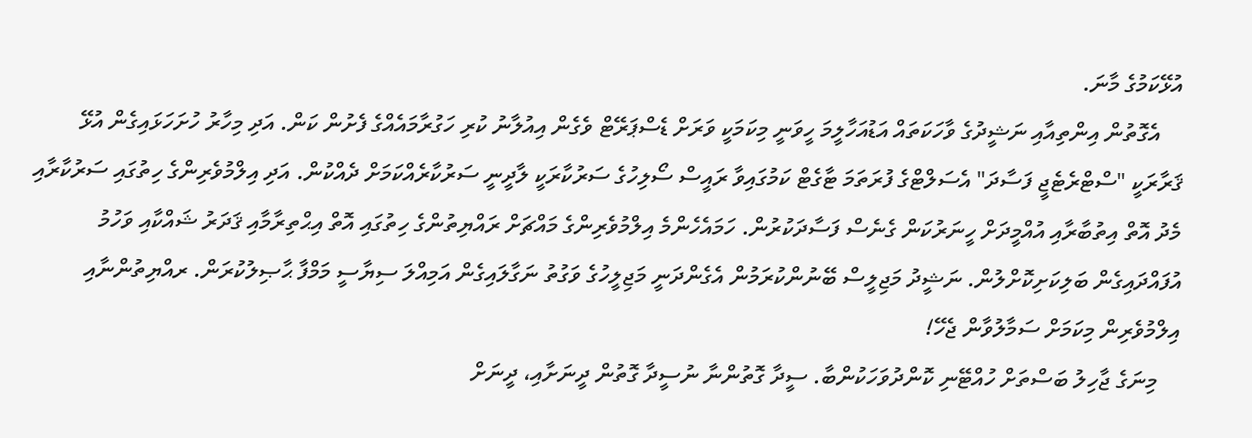އުޅޭކަމުގެ މާނަ.
    އެގޮތުން އިންތިއާއި ނަޝީދުގެ ވާހަކަތައް އަޑުއަހާލީމަ ހީވަނީ މިކަމަކީ ވަރަށް ޑެސްޕަރޭޓް ވެގެން އިއުލާނު ކުރި ހަގުރާމައެއްގެ ފެށުން ކަން. އަދި މިހާރު ހުށަހަޅައިގެން އުޅޭ ޤަރާރަކީ "ސްޓްރެޓެޖީ ފަސާދަ" އެސަލްޓްގެ ފުރަތަމަ ޓާގެޓް ކަމުގައިވާ ރައީސް ސޯލިހުގެ ސަރުކާރަކީ ލާދީނީ ސަރުކާރެއްކަމަށް ދެއްކުން. އަދި އިލްމުވެރިންގެ ހިތުގައި ސަރުކާރާއި މެދު އޮތް އިތުބާރާއި އުއްމީދަށް ހީނަރުކަން ގެނެސް ފަސާދަކުރުން. ހަމައެހެންމެ އިލްމުވެރިންގެ މައްޗަށް ރައްޔިތުންގެ ހިތުގައި އޮތް އިޙްތިރާމާއި ޤަދަރު ޝައްކާއި ވަހުމު އުފައްދައިގެން ބަލިކަށިކޮށްލުން. ނަޝީދު މަޖިލީސް ބޭނުންކުރަމުން އެގެންދަނީ މަޖިލީހުގެ ވަގުތު ނަގާލައިގެން އަމިއްލަ ސިޔާސީ މަމްފާ ޙާޞިލުކުރަން. ރއްޔިތުންނާއި އިލްމުވެރިން މިކަމަށް ސަމާލުވާން ޖެހޭ!
    މިނަގެ ޖާހިލު ބަސްތަށް ހުއްޓޭނި ކޮންދުވަހަކުންބާ. ސީދާ ގޮތުންނާ ނުސީދާ ގޮތުން ދީނަށާއި، ދީނަށް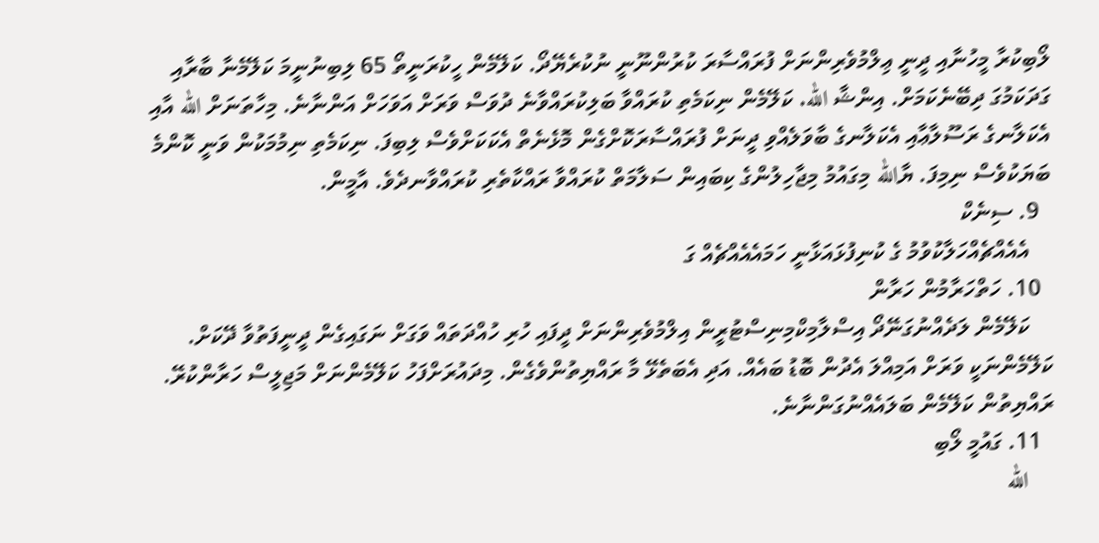ލޯބިކުރާ މީހުނާއި ދީނީ ޢިލްމުވެރިންނަށް ފުރައްސާރަ ކުރުންނޫނީ ނުކުރެޔޭދޯ. ކަލޭމެން ހީކުރަނީތޯ 65 ލިބިނުނީމަ ކަލޭމެނާ ބާރާއި ގަދަކަމުގަ ދިބޭނެކަމަށް. އިންޝާ الله. ކަލޭމެން ނިކަމެތި ކުރައްވާ ބަލިކުރައްވާނެ ދުވަސް ވަރަށް އަވަހަށް އަންނާނެ. މިހާތަނަށް الله އާއި އެކަލާނގެ ރަސޫލާޢާއި އެކަލާނގެ ބާވަލެއްވި ދީނަށް ފުރައްސާރަކޮށްގެން މޮޅެނެތް އެކަކަށްވެސް ލިބިފަ. ނިކަމެތި ނިމުމަކުން ވަނީ ކޮންމެ ބަޔަކުވެސް ނިމިފަ. ޔާالله މިގައުމު މިޖާހިލުންގެ ކިބައިން ސަލާމަތް ކުރައްވާ ރައްކާތެރި ކުރައްވާނދެވެ. އާމީން.
  9. ސިނެކް
    އެއެއްޗެއްހަލާކުވުމު ގެ ކުނިފުޅައަޅާނީ ހަމައެއެއްޗެއް ގަ
  10. ހަތްހަރާމުން ހަރާން
    ކަލޭމެން ލަދެއްނުގަނޭދޯ އިސްލާމިކްމިނިސްޓުރީން އިލްމުވެރިންނަށް ދީފައި ހުރި ހުއްދަތައް ވަގަށް ނަގައިގެން ދީނީފަތުވާ ދޭކަށް. ކަލޭމެންނަކީ ވަރަށް އަމިއްލަ އެދުން ބޮޑު ބައެއް. އަދި އެބަތެޅޭ މާ ރައްޔިތުންވެގެން. މިދައުރަށްފަހު ކަލޭމެންނަށް މަޖިލީސް ހަރާންކުރޭ. ރައްޔިތުން ކަލޭމެން ބަލައެއްނުގަންނާނެ.
  11. ގައުމީ ލޯބި
    الله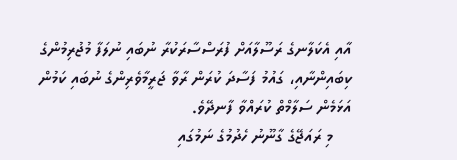އާއި އެކަލާނގެ ރަސޫލާއަށް ފުރަސްސާރަކުރާ ނުބައި ނުލަފާ މުޖުރިމުންގެ ކިބައިންނާއި، ގައުމު ފަސާދަ ކުރަން ރާވާ ޖަރީމާވެރިންގެ ނުބައި ކަމުން އަޅަމެން ސަލާމްތް ކުރައްވާ ފާނދޭވެ.
    މި ރައަޖޭގެ ގާނޫނު ހެދުމުގެ ނަމުގައި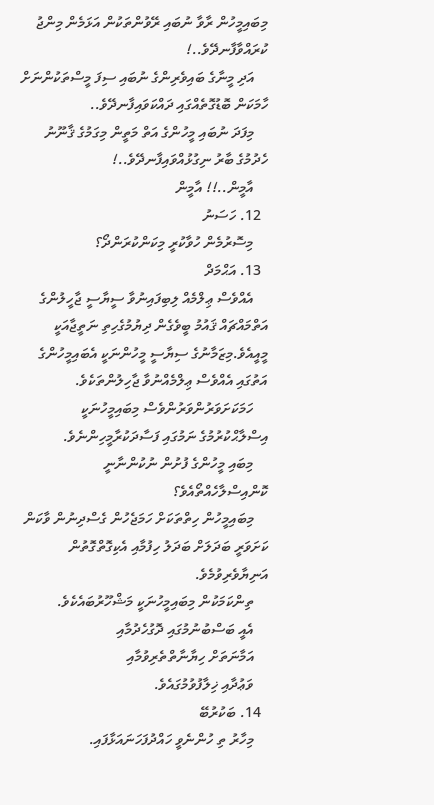މިބައިމީހުން ރާވާ ނުބައި ރޭވުންތަކުން އަޅަމެން މިންޖު ކުރައްވާފާނދޭވެ..!
    އަދި މީނާގެ ބައިވެރިންގެ ނުބައި ސިފަ މީސްތަކުންނަށް ހާމަކަން ބޮޑުގޮތެއްގައި ދައްކަވައިފާނދޭވެ..
    މިފަދަ ނުބައި މީހުންގެ އަތް މަތީން މިގަމުގެ ޤާނޫނު ހެދުމުގެ ބާރު ނިގުޅުއްވައިފާނދޭވެ..!
    އާމީން..!! އާމީން
  12. ހަސަނު
    މިސޮރުމެން ހުވާކުރީ މިކަންކުރަންދޯ؟
  13. އަޙްމަދް
    އެއްވެސް ޢިލްމެއް ލިބިފައިނުވާ ސީޔާސީ ޖާހީލުންގެ އަތްމައްޗައް ޤައުމު ބީވެގެން ދިޔުމުގެހިތި ނަތީޖާއަކީ މީއީއެވެ.މިޒަމާނުގެ ސިޔާސީ މީހުންނަކީ އެބައިމީހުންގެ އަތުގައި އެއްވެސް ޢިލްމެއްނުވާ ޖާހިލުންތަކެވެ.
    ހަމަކަށަވަރުންވަރުންވެސް މިބައިމީހުނަކީ އިސްލާޙްކުރުމުގެ ނަމުގައި ފަސާދަކުރާމީހިންނެވެ.
    މިބައި މީހުންގެ ފުށުން ނުކުންނާނީ ކޮންއިސްލާހެއްތޯއެވެ؟
    މިބައިމީހުން ހިތްތަކަށް ހަމަޖެހުން ގެސްދިނުން ވާކަން ކަށަވަރީ ބަދަލަށް ބަދަލު ހިފުމާއި އެކިގޮތްގޮތުން އަނިޔާވެރިވުމެވެ.
    ތިންކަމަކުން މިބައިމީހުނަކީ މަޝްހޫރުބައެކެވެ.
    އެއީ ބަސްބުނުމުގައި ދޮގުހެދުމާއި
    އަމާނަތަށް ހިޔާނާތްތެރިވުމާއި
    ވަޢުދާއި ޚިލާފުވުމުގައެވެ.
  14. ބަކުރުބޭ
    މިހާރު ތި ހުންނެވީ ހައްދުފަހަނައަޅާފައި.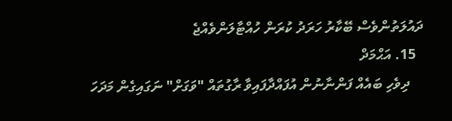ދައުލަތުންވެސް ބޭކާރު ހަރަދު ކުރަން ހުއްޓާލަންވެއްޖެ
  15. އަޙްމަދް
    ދިވެހި ބައެއް ފަންނާނުން އުފައްދާފައިވާ ރާގުތައް "ވަގަށް" ނަގައިގެން މަދަހަ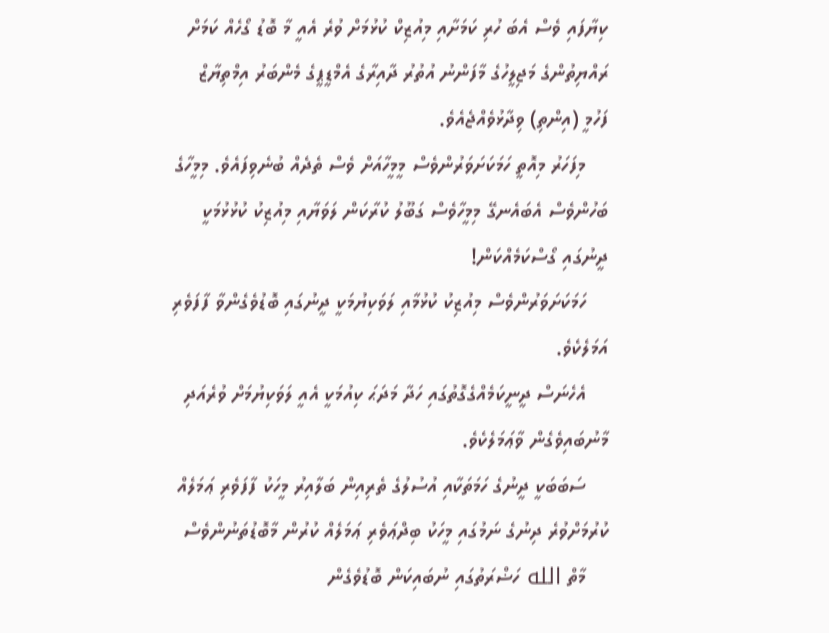ކިޔާފައި ވެސް އެބަ ހުރި ކަމަށާއި މިއުޒިކް ކުޅުމަށް ވުރެ އެއީ މާ ބޮޑު ގޯހެއް ކަމަށް ރައްޔިތުންގެ މަޖިލީހުގެ މާފަންނު އުތުރު ދާއިރާގެ އެމްޑީޕީގެ މެންބަރު އިމްތިޔާޒް ފަހުމީ (އިންތި) ވިދާޅުވެއްޖެއެވެ.
    މިފަހަރު މިއޮތީ ހަމަކަށަވަރުންވެސް މީމީހާއަށް ވެސް ތެދެއް ބުނެވިފައެވެ. މިމީހާގެ ބަހުންވެސް އެބައެނގޭ މިމީހާވެސް ގަބޫލު ކުރާކަން ލަވަޔާއި މިއުޒިކު ކުޅުޅުމަކީ ދީނުގައި ގޯސްކަމެއްކަން!
    ހަމަކަށަވަރުންވެސް މިއުޒިކު ކުޅުމާއި ލަވަކިޔުމަކީ ދީނުގައި ބޮޑުވެގެންވާ ފާފަވެރި އަމަލެކެވެ.
    އެހެނަސް ދީނީކަމެއްގެގޮތުގައި ހަދާ މަދަޙަ ކިއުމަކީ އެއީ ލަވަކިޔުމަށް ވުރެއަދި މާނުބައިވެގެން ވާޢަމަލެކެވެ.
    ސަބަބަކީ ދީނުގެ ހަމަތަކާއި އުސުލުގެ ތެރިއިން ބަލާއިރު މީހަކު ފާފަވެރި ޢަމަލެއް ކުރުމަށްވުރެ ދިނުގެ ނަމުގައި މީހަކު ބިދްޢަވެރި ޢަމަލެއް ކުރުން މާބޮޑުތަނުންވެސް
    މާތް الله ހަޟްރަތުގައި ނުބައިކަން ބޮޑުވެގެން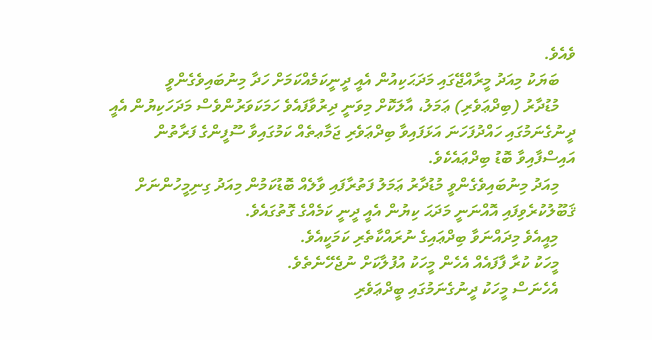ވެއެވެ.
    ބަޔަކު މިއަދު މީރާއްޖޭގައި މަދަޙަކިއުން އެއީ ދީނީކަމެއްކަމަށް ހަދާ މިނުބައިވެގެންވީ
    މުޑުދާރު (ބިދްޢަވެރި) ޢަމަލު، އާލަކޮށް މިވަނީ ދިރުވާފައެވެ ހަމަކަވަރުންވެސް މަދަހަކިޔުން އެއީ ދީނުގެނަމުގައި ހައްދުފަހަނަ އަޅަފައިވާ ބިދްޢަވެރި ޖަމާޢތެއް ކަމުގައިވާ ސޫފީންގެ ފަރާތުން އައިސްފާއިވާ ބޮޑު ބިދްޢައެކެވެ.
    މިއަދު މިނުބައިވެގެންވީ މުޑުދާރު ޢަމަލު ފަތުރާފައި ވާލެއް ބޮޑުކަމުން މިއަދު ގިނިމީހުންނަށް ޤަބޫލުކުރެވިފައި އޮއްނަނީ މަދަޙަ ކިޔުން އެއީ ދީނީ ކަމެއްގެ ގޮތުގައެވެ.
    މިއީއެވެ މިދައްނަވާ ބިދްޢައިގެ ނުރައްކާތެރި ކަމަކީއެވެ.
    މީހަކު ކުރާ ފާފައެއް އެހެން މީހަކު އުފުލާކަށް ނުޖެހޭނެތެވެ.
    އެހެނަސް މީހަކު ދީނުގެނަމުގައި ބީދްޢަވެރި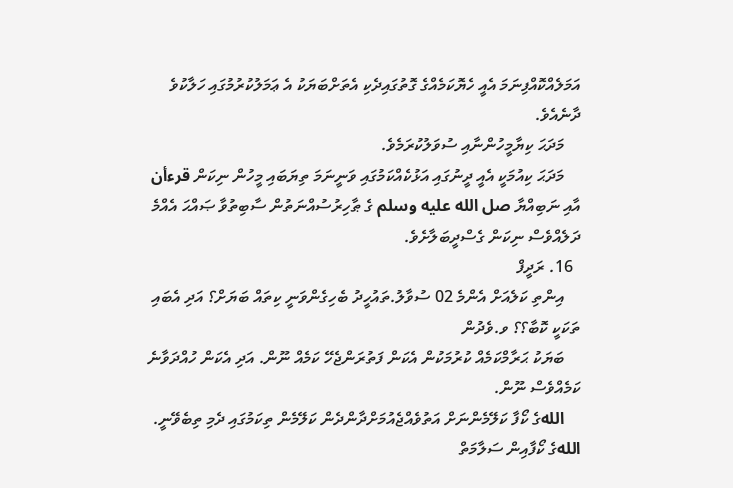އަމަލެއްކޮއްފިނަމަ އެއީ ހެޔޮކަމެއްގެ ގޮތުގައިދެކި އެތަށްބަޔަކު އެ ޢަމަލުކުރުމުގައި ހަލާކުވެ ދާނެއެވެ.
    މަދަޙަ ކިޔާމީހުންނާއި ސުވަލުކުރަމެވެ.
    މަދަޙަ ކިއުމަކީ އެއީ ދީނުގައި އަޅުކެއްކަމުގައި ވަނީނަމަ ތިޔަބައި މީހުން ނިކަން قرءأن އާއި ނަބިއްޔާ صل الله عليه وسلم ގެ ޠާހިރުސުއްނަތުން ސާބިތުވާ ޞައްޙަ އެއްމެ ދަލެއްވެސް ނިކަން ގެސްދީބަލާށެވެ.
  16. ރަދީފް
    އިންތި ކަލެއަށް އެންމެ 02 ސުވާލު.ތައުހީދު ބެހިގެންވަނީ ކިތައް ބަޔަށް؟ އަދި އެބައި ތަކަކީ ކޮބާ؟؟ ވ.ވެދުން
    ބަޔަކު ޙަރާމްކަމެއް ކުރުމަކުން އެކަން ފަތުރަންޖެހޭ ކަމެއް ނޫން. އަދި އެކަން ހުއްދަވާނެ ކަމެއްވެސް ނޫން.
    اللهގެ ކޯފާ ކަލޭމެންނަށް އަތުވެއްޖެއުމަށްދާންދެން ކަލޭމެން ތިކަމުގައި ދެމި ތިބެވޭނީ. اللهގެ ކޯފާއިން ސަލާމަތް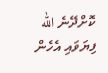ކޮށްދޭނެ الله ފިޔަވައި އެހެން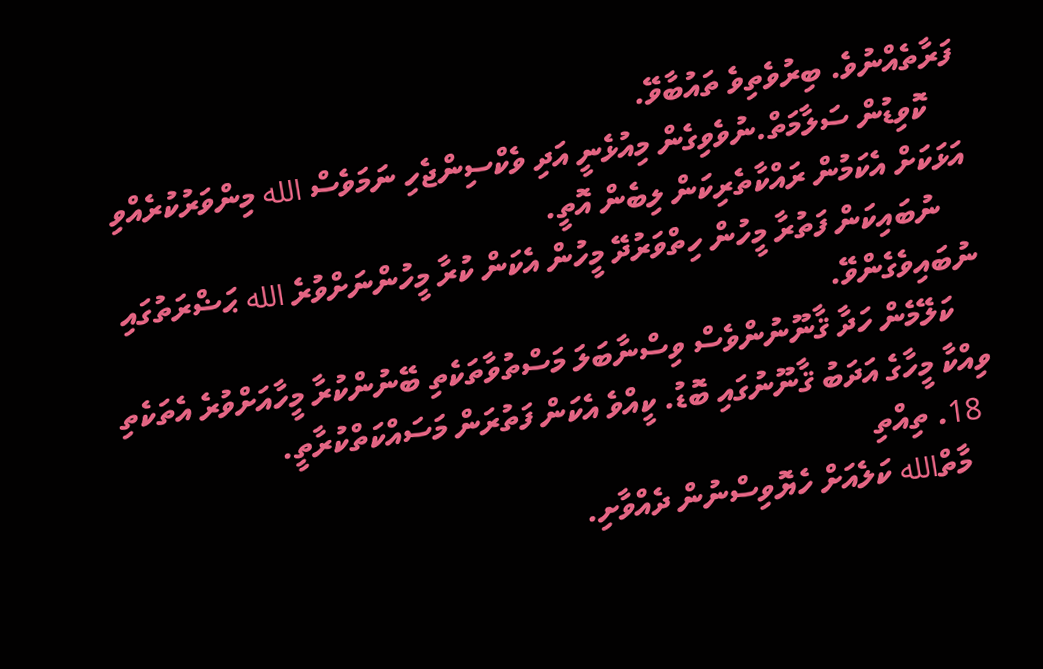ފަރާތެއްނުވެ. ބިރުވެތިވެ ތައުބާވޭ.
    ކޮވިޑުން ސަލާމަތް.ނުވެވިގެން މިއުޅެނީ އަދި ވެކްސިންޖެހި ނަމަވެސް الله މިންވަރުކުރެއްވި އަޅަކަށް އެކަމުން ރައްކާތެރިކަން ލިބެން އޮތީ.
    ނުބައިކަން ފަތުރާ މީހުން ހިތްވަރުދޭ މީހުން އެކަން ކުރާ މީހުންނަށްވުރެ الله ޙަޟްރަތުގައި ނުބައިވެގެންވޭ.
    ކަލޭމެން ހަދާ ޤާނޫނުންވެސް ވިސްނާބަލަ މަސްތުވާތަކެތި ބޭނުންކުރާ މީހާއަށްވުރެ އެތަކެތި ވިއްކާ މީހާގެ އަދަބު ޤާނޫނުގައި ބޮޑު. ކީއްވެ އެކަން ފަތުރަން މަސައްކަތްކުރާތީ.
  18. ތިއްތި
    މާތްالله ކަލެއަށް ހެޔޮވިސްނުން ދެއްވާށި.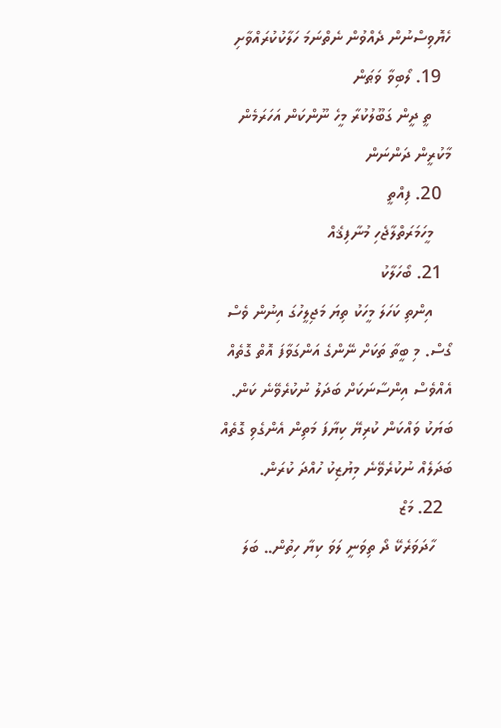ހެޔޮވިސްނުން ދެއްވުން ނެތްނަމަ ހަލާކުކުރައްވާށި
  19. ލޯބިވާ ވަޠަން
    ތީ ދީން ގަބޫލުކުރާ މީހެ ނޫންކަން އަހަރަމެން މާކުރީން ދަންނަން
  20. ފިއްތީ
    މީހަމަރަތްލާޖެހި މުނާފިޤެއް
  21. ބޯހަލާކު
    އިންތި ކަހަލަ މީހަކު ތިޔަ މަޖިލީހުގަ އިނުން ވެސް ގޯސް. މި ބީތާ ތަކަށް ނޭންގެ އަންގަވާފަ އޮތް ގޮތެއް އެއްވެސް އިންސާނަކަށް ބަދަލު ނުކުރެވޭނެ ކަން. ބަޔަކު ވައްކަން ކުރިޔޭ ކިޔާފަ މަތިން އެންގެވި ގޮތެއް ބަދަލެއް ނުކުރެވޭނެ މިޔުޒިކު ހުއްދަ ކުރަން.
  22. މަޒް
    ހާދަވަރެކޭ ދޯ ތިވަނީ ލަވަ ކިޔާ ހިތުން.. ބަލަ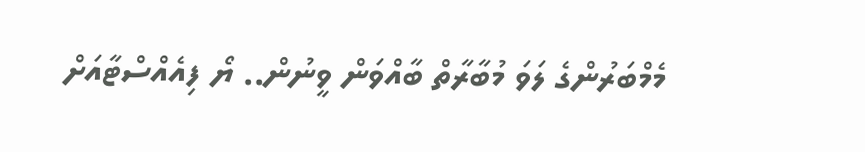މެމްބަރުންގެ ލަވަ މުބާރާތް ބާއްވަން ވީނުން.. ޔޯ ފިއެއްސްޓާއަށް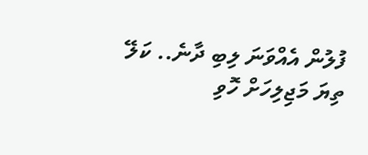ފުލުން އެއްވަނަ ލިބި ދާނެ.. ކަލޭ ތިޔަ މަޖިލިހަށް ހޮވި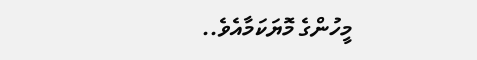މީހުންގެ މޮޔަކަމާއެވެ..